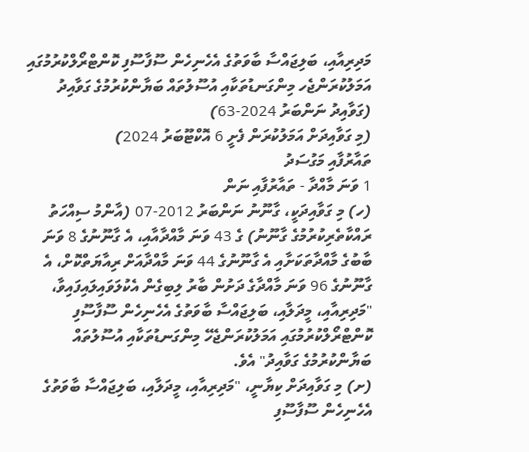މަދިރިއާއި، ބަލިޖައްސާ ބާވަތުގެ އެހެނިހެން ސޫފާސޫފި ކޮންޓްރޯލްކުރުމުގައި އަމަލުކުރަންޖެހ މިންގަނޑުތަކާއި އުސޫލުތައް ބަޔާންކުރުމުގެ ގަވާއިދު
(ގަވާއިދު ނަންބަރު 2024-63)
(މި ގަވާއިދަށް އަމަލުކުރަން ފެށީ 6 އޮކްޓޫބަރު 2024)
ތައާރުފާއި މަގުސަދު
1 ވަނަ މާއްދާ - ތައާރުފާއި ނަން
(ހ) މި ގަވާއިދަކީ، ގާނޫނު ނަންބަރު 2012-07 (އާންމު ސިއްހަތު ރައްކާތެރިކުރުމުގެ ގާނޫނު) ގެ 43 ވަނަ މާއްދާއާއި، އެ ގާނޫނުގެ 8 ވަނަ ބާބުގެ މާއްދާތަކަށާއި އެ ގާނޫނުގެ 44 ވަނަ މާއްދާއަށް ރިއާޔަތްކޮށް، އެ ގާނޫނުގެ 96 ވަނަ މާއްދާގެ ދަށުން ބާރު ލިބިގެން އެކުލަވައިލައިފައިވާ، "މަދިރިއާއި، މީދަލާއި، ބަލިޖައްސާ ބާވަތުގެ އެހެނިހެން ސޫފާސޫފި ކޮންޓްރޯލްކުރުމުގައި އަމަލުކުރަންޖެހޭ މިންގަނޑުތަކާއި އުސޫލުތައް ބަޔާންކުރުމުގެ ގަވާއިދު" އެވެ.
(ށ) މި ގަވާއިދަށް ކިޔާނީ، "މަދިރިއާއި، މީދަލާއި، ބަލިޖައްސާ ބާވަތުގެ އެހެނިހެން ސޫފާސޫފި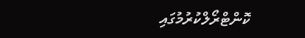ކޮންޓްރޯލްކުރުމުގައި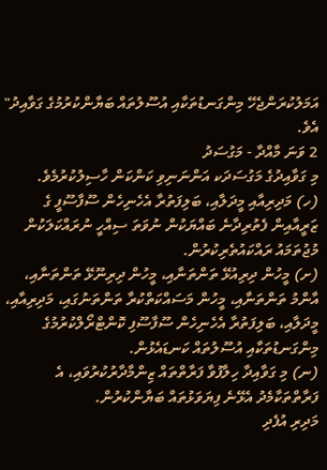އަމަލުކުރަންޖެހޭ މިންގަނޑުތަކާއި އުސޫލުތައް ބަޔާންކުރުމުގެ ގަވާއިދު" އެވެ.
2 ވަނަ މާއްދާ - މަގުސަދު
މި ގަވާއިދުގެ މަގުސަދަކ އަންނަނިވި ކަންކަން ހާސިލުކުރުމެވެ.
(ހ) މަދިރިއާއި މީދަލާއި، ބަލިފަތުރާ އެހެނިހެން ސޫފާސޫފީ ގެ ޒަރީއާއިން ފެތުރިދާނެ ބައްޔަކުން ނުވަތަ ސިއްހީ ނުރައްކަލަކުން މުޖުތަމައު ރައްކައުތެރިކުރުން.
(ށ) މީހުން ދިރިއުޅޭ ތަންތަނާއި، މީހުން ދިރިނޫޅޭ ތަންތަނާއި، އާންމު ތަންތަނާއި، މީހުން މަސައްކަތްކުރާ ތަންތަނުގައި، މަދިރިއާއި، މީދަލާއި، ބަލިފަތުރާ އެހެނިހެން ސޫފާސޫފި ކޮންޓްރޯލްކުރުމުގެ މިންގަނޑުތަކާއި އުސޫލުތައް ކަނޑައެޅުން.
(ނ) މި ގަވާއިދާ ހިލާފުވާ ފަރާތްތައް ޒިންމާދާރުކުރުވައި، އެ ފަރާތްތަކާމެދު އެޅޭނެ ފިޔަވަޅުތައް ބަޔާންކުރުން.
މަދިރި އުފެދި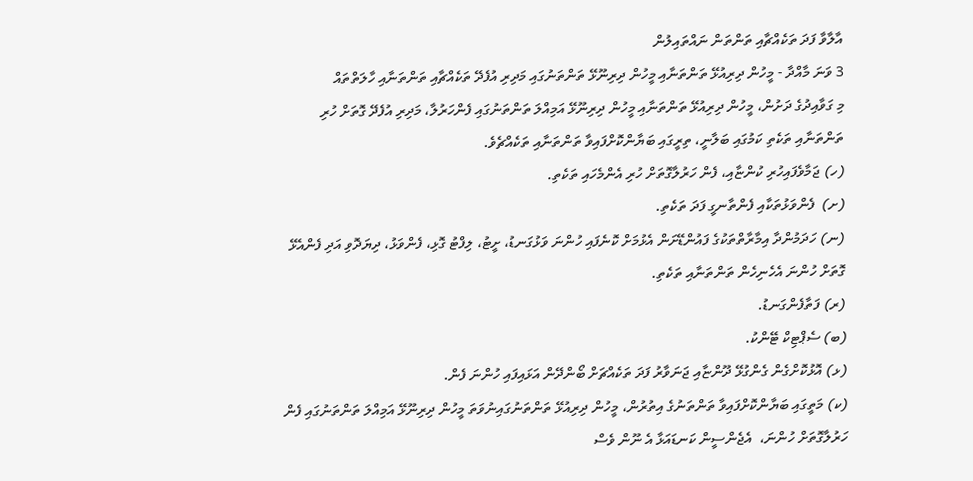އާލާވާ ފަދަ ތަކެއްޗާއި ތަންތަން ނައްތައިލުން
3 ވަނަ މާއްދާ - މީހުން ދިރިއުޅޭ ތަންތަނާއި މީހުން ދިރިނޫޅޭ ތަންތަނުގައި މަދިރި އުފެދޭ ތަކެއްޗާއި ތަންތަނާއި ހާލަތްތައް
މި ގަވާއިދުގެ ދަށުން، މީހުން ދިރިއުޅޭ ތަންތަނާއި މީހުން ދިރިނޫޅޭ އަމިއްލަ ތަންތަނުގައި ފެންހަރުލާ، މަދިރި އުފެދޭ ގޮތަށް ހުރި ތަންތަނާއި ތަކެތި ކަމުގައި ބަލާނީ، ތިރީގައި ބަޔާންކޮށްފައިވާ ތަންތަނާއި ތަކެއްޗެވެ.
(ހ) ޖަމާވެފައިހުރި ކުންޏާއި، ފެން ހަރުލާގޮތަށް ހުރި އެންމެހައި ތަކެތި.
(ށ)  ފެންވަޅުތަކާއި ފެންތާނގީ ފަދަ ތަކެތި.
(ނ) ހަދަމުންދާ އިމާރާތްތަކުގެ ފައުންޑޭށަން އެޅުމަށް ކޮނެފައި ހުންނަ ވަޅުގަނޑު، ށީޓު، ލިފްޓު ގޮޅި، ފެންވަޅު، ދިޔަދޮވި އަދި ފެންއެޅޭ ގޮތަށް ހުންނަ އެހެނިހެން ތަންތަނާއި ތަކެތި.
(ރ) ފަތާފެންގަނޑު.
(ބ) ސެޕްޓިކް ޓޭންކު.
(ޅ) އޮޅުކޮށްގެން ގެންގުޅޭ ދޫންޏާއި ޖަނަވާރު ފަދަ ތަކެއްޗަށް ބޯންދޭން އަޅައިފައި ހުންނަ ފެން.
(ކ) މަތީގައި ބަޔާންކޮށްފައިވާ ތަންތަނުގެ އިތުރުން، މީހުން ދިރިއުޅޭ ތަންތަނުގައިނުވަތަ މީހުން ދިރިނޫޅޭ އަމިއްލަ ތަންތަނުގައި ފެން ހަރުލާގޮތަށް ހުންނަ،  އެޖެންސީން ކަނޑައަޅާ އެ ނޫން ވެސް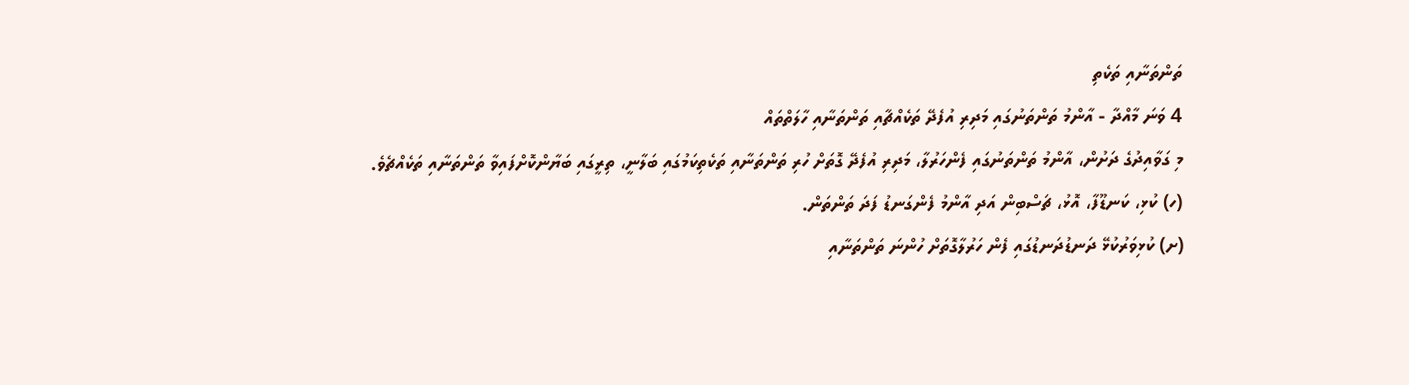ތަންތަނާއި ތަކެތި
4 ވަނަ މާއްދާ - އާންމު ތަންތަނުގައި މަދިރި އުފެދޭ ތަކެއްޗާއި ތަންތަނާއި ހާލަތްތައް
މި ގަވާއިދުގެ ދަށުން، އާންމު ތަންތަނުގައި ފެންހަރުލާ، މަދިރި އުފެދޭ ގޮތަށް ހުރި ތަންތަނާއި ތަކެތިކަމުގައި ބަލާނީ، ތިރީގައި ބަޔާންކޮށްފައިވާ ތަންތަނާއި ތަކެއްޗެވެ.
(ހ) ކުޅި، ކަނޑޫފާ، އޮޅު، ޗަސްބިން އަދި އާންމު ފެންގަނޑު ފަދަ ތަންތަން.
(ށ) ކުޅިވަރުކުޅޭ ދަނޑުދަނޑުގައި ފެން ހަރުލާގޮތަށް ހުންނަ ތަންތަނާއި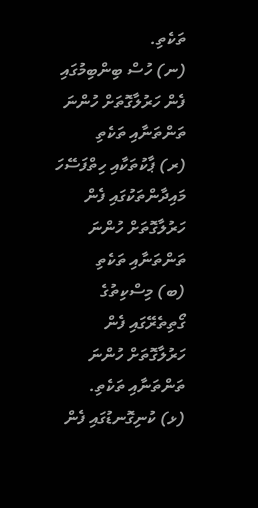ތަކެތި.
(ނ) ހުސް ބިންބިމުގައި ފެން ހަރުލާގޮތަށް ހުންނަ ތަންތަނާއި ތަކެތި
(ރ) ޕާކުތަކާއި ހިތްފަސޭހަ މައިދާންތަކުގައި ފެން ހަރުލާގޮތަށް ހުންނަ ތަންތަނާއި ތަކެތި
(ބ) މިސްކިތުގެ ގޯތިތެރޭގައި ފެން ހަރުލާގޮތަށް ހުންނަ ތަންތަނާއި ތަކެތި.
(ޅ) ކުނިގޮނޑުގައި ފެން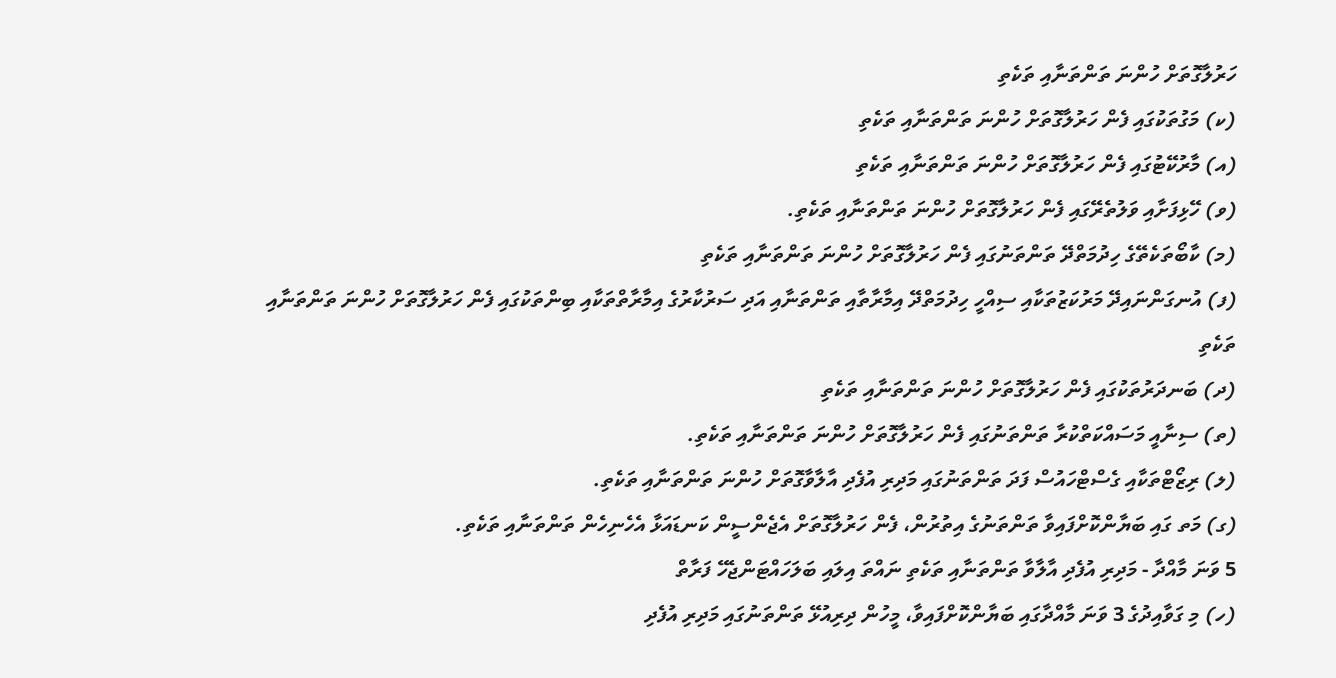ހަރުލާގޮތަށް ހުންނަ ތަންތަނާއި ތަކެތި
(ކ) މަގުތަކުގައި ފެން ހަރުލާގޮތަށް ހުންނަ ތަންތަނާއި ތަކެތި
(އ) މާރުކޭޓުގައި ފެން ހަރުލާގޮތަށް ހުންނަ ތަންތަނާއި ތަކެތި
(ވ) ހޭޅިފަށާއި ވަލުތެރޭގައި ފެން ހަރުލާގޮތަށް ހުންނަ ތަންތަނާއި ތަކެތި.
(މ) ކާބޯތަކެތޭގެ ހިދުމަތްދޭ ތަންތަނުގައި ފެން ހަރުލާގޮތަށް ހުންނަ ތަންތަނާއި ތަކެތި
(ފ) އުނގަންނައިދޭ މަރުކަޒުތަކާއި ސިއްހީ ހިދުމަތްދޭ އިމާރާތާއި ތަންތަނާއި އަދި ސަރުކާރުގެ އިމާރާތްތަކާއި ބިންތަކުގައި ފެން ހަރުލާގޮތަށް ހުންނަ ތަންތަނާއި ތަކެތި
(ދ) ބަނދަރުތަކުގައި ފެން ހަރުލާގޮތަށް ހުންނަ ތަންތަނާއި ތަކެތި
(ތ) ސިނާއީ މަސައްކަތްކުރާ ތަންތަނުގައި ފެން ހަރުލާގޮތަށް ހުންނަ ތަންތަނާއި ތަކެތި.
(ލ) ރިޒޯޓްތަކާއި ގެސްޓްހައުސް ފަދަ ތަންތަނުގައި މަދިރި އުފެދި އާލާވާގޮތަށް ހުންނަ ތަންތަނާއި ތަކެތި.
(ގ) މަތ ގައި ބަޔާންކޮށްފައިވާ ތަންތަނުގެ އިތުރުން، ފެން ހަރުލާގޮތަށް އެޖެންސީން ކަނޑައަޅާ އެހެނިހެން ތަންތަނާއި ތަކެތި.
5 ވަނަ މާއްދާ - މަދިރި އުފެދި އާލާވާ ތަންތަނާއި ތަކެތި ނައްތަ އިލައި ބަލަހައްޓަންޖެހޭ ފަރާތް
(ހ) މި ގަވާއިދުގެ 3 ވަނަ މާއްދާގައި ބަޔާންކޮށްފައިވާ، މީހުން ދިރިއުޅޭ ތަންތަނުގައި މަދިރި އުފެދި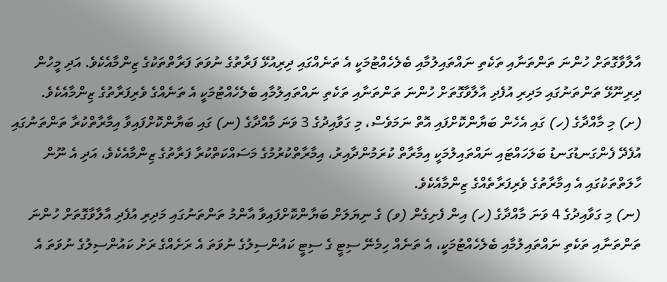އާލާވާގޮތަށް ހުންނަ ތަންތަނާއި ތަކެތި ނައްތައިލުމާއި ބެލެހެއްޓުމަކީ އެ ތަނެއްގައި ދިރިއުޅޭ ފަރާތުގެ ނުވަތަ ފަރާތްތަކުގެ ޒިންމާއެކެވެ. އަދި މީހުން ދިރިނޫޅޭ ތަންތަނުގައި މަދިރި އުފެދި އާލާވާގޮތަށް ހުންނަ ތަންތަނާއި ތަކެތި ނައްތައިލުމާއި ބެލެހެއްޓުމަކީ އެ ތަނެއްގެ ވެރިފަރާތުގެ ޒިންމާއެކެވެ.
(ށ) މި މާއްދާގެ (ހ) ގައި އެހެން ބަޔާންކޮށްފައި އޮތް ނަމަވެސް، މި ގަވާއިދުގެ 3 ވަނަ މާއްދާގެ (ނ) ގައި ބަޔާންކޮށްފައިވާ އިމާރާތްކުރާ ތަންތަނުގައި އުފެދޭ ފެންގަނޑުގަނޑު ބަލަހައްޓައި ނައްތައިލުމަކީ އިމާރާތް ކުރަމުންދާއިރު، އިމާރާތްކުރުމުގެ މަސައްކަތްކުރާ ފަރާތުގެ ޒިންމާއެކެވެ، އަދި އެ ނޫން ހާލަތްތަކުގައި އެ އިމާރާތުގެ ވެރިފަރާތެއްގެ ޒިންމާއެކެވެ.
(ނ) މި ގަވާއިދުގެ 4 ވަނަ މާއްދާގެ (ހ) އިން ފެށިގެން (ވ) ގެ ނިޔަލަށް ބަޔާންކޮށްފައިވާ އާންމު ތަންތަނުގައި މަދިރި އުފެދި އާލާވާގޮތަށް ހުންނަ ތަންތަނާއި ތަކެތި ނައްތައިލުމާއި ބެލެހެއްޓުމަކީ، އެ ތަނެއް ހިމެނޭ ސިޓީ ގެ ސިޓީ ކައުންސިލުގެ ނުވަތަ އެ ރަށެއްގެ ރަށު ކައުންސިލުގެ ނުވަތަ އެ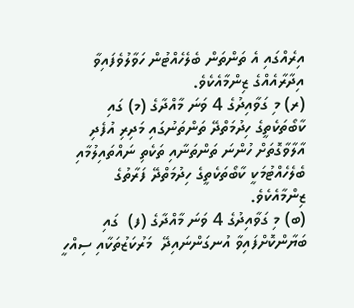އިރެއްގައި އެ ތަންތަން ބެލެހެއްޓުން ހަވާލުވެފައިވާ އިދާރާއެއްގެ ޒިންމާއެކެވެ.
(ރ) މި ގަވާއިދުގެ 4 ވަނަ މާއްދާގެ (މ) ގައި ކާބޯތަކެތީގެ ހިދުމަތްދޭ ތަންތަނުގައި މަދިރި އުފެދި އާލާވާގޮތަށް ހުންނަ ތަންތަނާއި ތަކެތި ނައްތައިލުމާއި ބެލެހެއްޓުމަކީ ކާބޯތަކެތީގެ ހިދުމަތްދޭ ފަރާތުގެ ޒިންމާއެކެވެ.
(ބ) މި ގަވާއިދުގެ 4 ވަނަ މާއްދާގެ (ފ)  ގައި ބަޔާންކޮށްފައިވާ އުނގަންނައިދޭ  މަރުކަޒުތަކާއި ސިއްހީ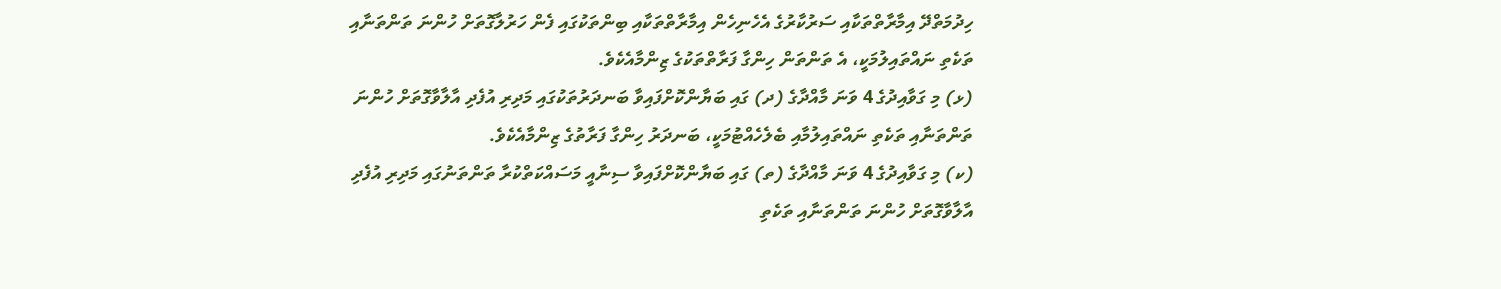ހިދުމަތްދޭ އިމާރާތްތަކާއި ސަރުކާރުގެ އެހެނިހެން އިމާރާތްތަކާއި ބިންތަކުގައި ފެން ހަރުލާގޮތަށް ހުންނަ ތަންތަނާއި ތަކެތި ނައްތައިލުމަކީ، އެ ތަންތަން ހިންގާ ފަރާތްތަކުގެ ޒިންމާއެކެވެ.
(ޅ) މި ގަވާއިދުގެ 4 ވަނަ މާއްދާގެ (ދ) ގައި ބަޔާންކޮށްފައިވާ ބަނދަރުތަކުގައި މަދިރި އުފެދި އާލާވާގޮތަށް ހުންނަ ތަންތަނާއި ތަކެތި ނައްތައިލުމާއި ބެލެހެއްޓުމަކީ، ބަނދަރު ހިންގާ ފަރާތުގެ ޒިންމާއެކެވެ.
(ކ) މި ގަވާއިދުގެ 4 ވަނަ މާއްދާގެ (ތ) ގައި ބަޔާންކޮށްފައިވާ ސިނާއީ މަސައްކަތްކުރާ ތަންތަނުގައި މަދިރި އުފެދި އާލާވާގޮތަށް ހުންނަ ތަންތަނާއި ތަކެތި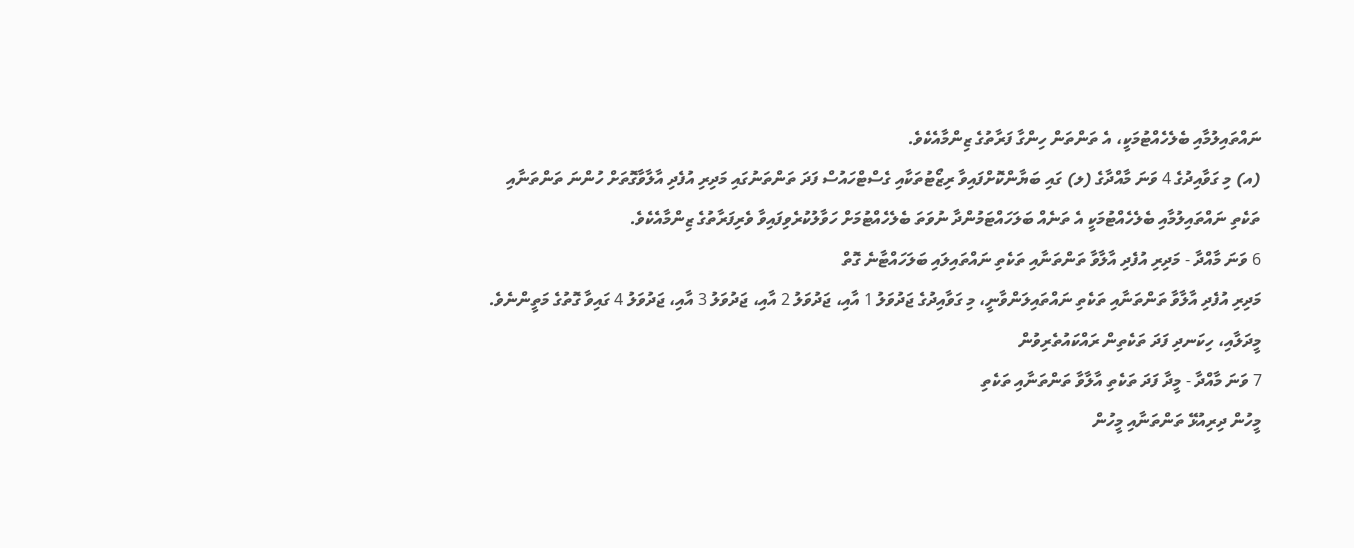ނައްތައިލުމާއި ބެލެހެއްޓުމަކީ، އެ ތަންތަން ހިންގާ ފަރާތުގެ ޒިންމާއެކެވެ.
(އ) މި ގަވާއިދުގެ 4 ވަނަ މާއްދާގެ (ލ) ގައި ބަޔާންކޮށްފައިވާ ރިޒޯޓުތަކާއި ގެސްޓްހައުސް ފަދަ ތަންތަނުގައި މަދިރި އުފެދި އާލާވާގޮތަށް ހުންނަ ތަންތަނާއި ތަކެތި ނައްތައިލުމާއި ބެލެހެއްޓުމަކީ އެ ތަނެއް ބަލަހައްޓަމުންދާ ނުވަތަ ބެލެހެއްޓުމަށް ހަވާލުކުރެވިފައިވާ ވެރިފަރާތުގެ ޒިންމާއެކެވެ.
6 ވަނަ މާއްދާ - މަދިރި އުފެދި އާލާވާ ތަންތަނާއި ތަކެތި ނައްތައިލައި ބަލަހައްޓާނެ ގޮތް
މަދިރި އުފެދި އާލާވާ ތަންތަނާއި ތަކެތި ނައްތައިލަންވާނީ، މި ގަވާއިދުގެ ޖަދުވަލު 1 އާއި، ޖަދުވަލު 2 އާއި، ޖަދުވަލު 3 އާއި، ޖަދުވަލު 4 ގައިވާ ގޮތުގެ މަތީންނެވެ.
މީދަލާއި، ހިކަނދި ފަދަ ތަކެތިން ރައްކައުތެރިވުން
7 ވަނަ މާއްދާ - މީދާ ފަދަ ތަކެތި އާލާވާ ތަންތަނާއި ތަކެތި
މީހުން ދިރިއުޅޭ ތަންތަނާއި މީހުން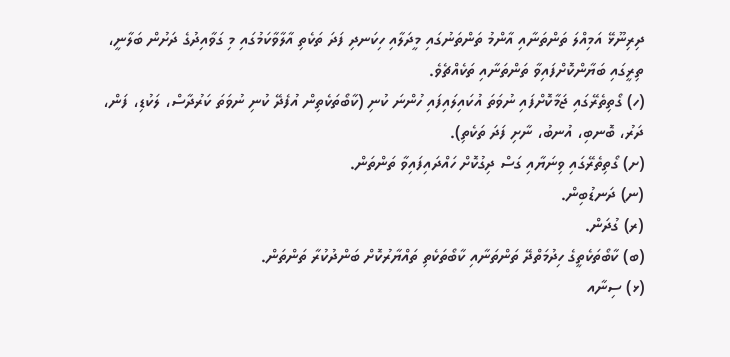ދިރިނޫޅޭ އަމިއްލަ ތަންތަނާއި އާންމު ތަންތަނުގައި މީދަލާއި ހިކަނދި ފަދަ ތަކެތި އާލާވާކަމުގައި މި ގަވާއިދުގެ ދަށުން ބަލާނީ، ތިރީގައި ބަޔާންކޮށްފައިވާ ތަންތަނާއި ތަކެއްޗެވެ.
(ހ) ގޯތިތެރޭގައި ޖަމާކޮށްފައި ނުވަތަ އުކައިލައިފައި ހުންނަ ކުނި (ކާބޯތަކެތިން އުފެދޭ ކުނި ނުވަތަ ކަރުދާސް، ލަކުޑި، ފަން، ދަރު، ބޮނބި، އުނބު، ނާށި ފަދަ ތަކެތި).
(ށ) ގޯތިތެރޭގައި ވިނަޔާއި ގަސް ދިގުކޮށް ހައްދައިފައިވާ ތަންތަން.
(ނ) ދަނޑުބިން.
(ރ) ގުދަން.
(ބ) ކާބޯތަކެތީގެ ހިދުމަތްދޭ ތަންތަނާއި ކާބޯތަކެތި ތައްޔާރުކޮށް ބަންދުކުރާ ތަންތަން.
(ޅ) ސިނާއ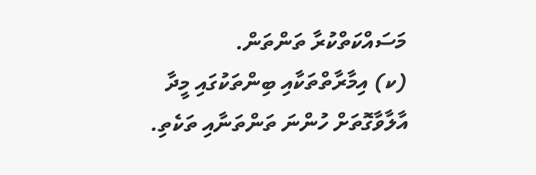މަސައްކަތްކުރާ ތަންތަން.
(ކ) އިމާރާތްތަކާއި ބިންތަކުގައި މީދާ އާލާވާގޮތަށް ހުންނަ ތަންތަނާއި ތަކެތި.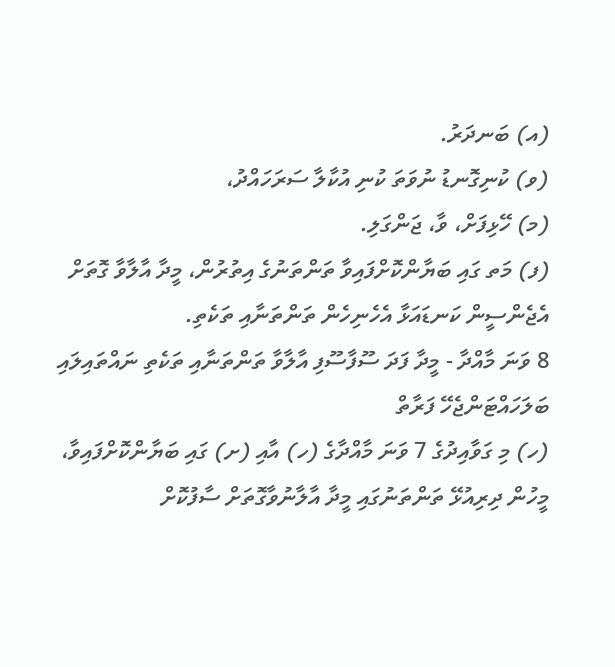(އ) ބަނދަރު.
(ވ) ކުނިގޮނޑު ނުވަތަ ކުނި އުކާލާ ސަރަހައްދު،
(މ) ހޭޅިފަށް، ވާ، ޖަންގަލި.
(ފ) މަތ ގައި ބަޔާންކޮށްފައިވާ ތަންތަނުގެ އިތުރުން، މީދާ އާލާވާ ގޮތަށް އެޖެންސީން ކަނޑައަޅާ އެހެނިހެން ތަންތަނާއި ތަކެތި.
8 ވަނަ މާއްދާ - މީދާ ފަދަ ސޫފާސޫފި އާލާވާ ތަންތަނާއި ތަކެތި ނައްތައިލައި ބަލަހައްޓަންޖެހޭ ފަރާތް
(ހ) މި ގަވާއިދުގެ 7 ވަނަ މާއްދާގެ (ހ) އާއި (ށ) ގައި ބަޔާންކޮށްފައިވާ، މީހުން ދިރިއުޅޭ ތަންތަނުގައި މީދާ އާލާނުވާގޮތަށް ސާފުކޮށް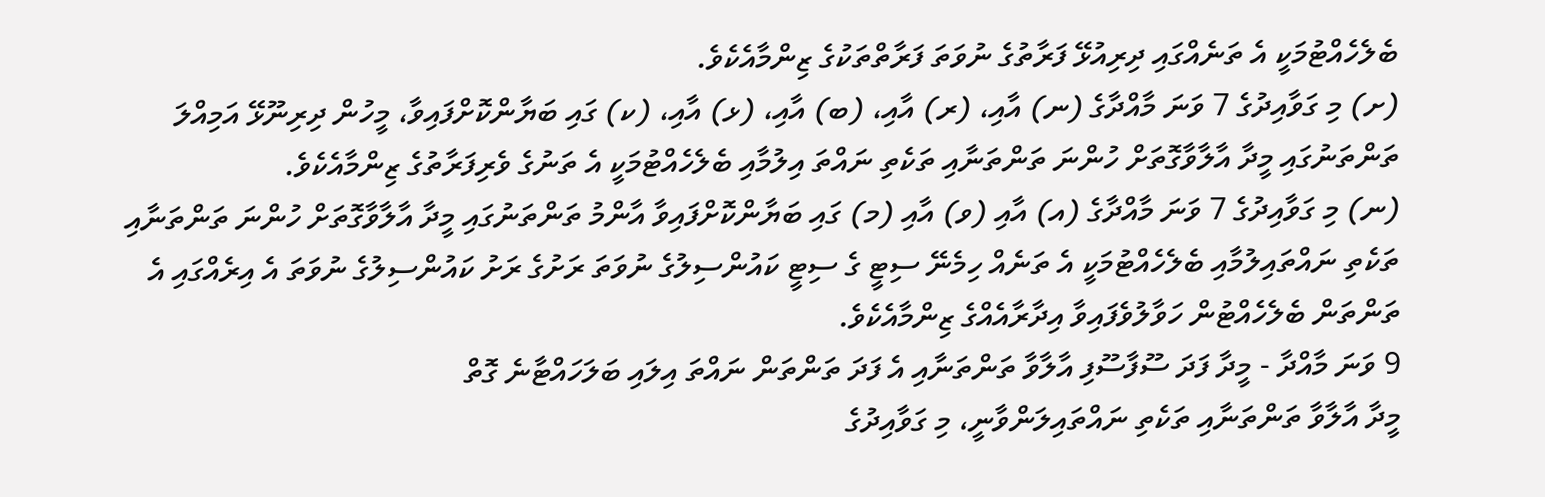ބެލެހެއްޓުމަކީ އެ ތަނެއްގައި ދިރިއުޅޭ ފަރާތުގެ ނުވަތަ ފަރާތްތަކުގެ ޒިންމާއެކެވެ.
(ށ) މި ގަވާއިދުގެ 7 ވަނަ މާއްދާގެ (ނ) އާއި، (ރ) އާއި، (ބ) އާއި، (ޅ) އާއި، (ކ) ގައި ބަޔާންކޮށްފައިވާ، މީހުން ދިރިނޫޅޭ އަމިއްލަ ތަންތަނުގައި މީދާ އާލާވާގޮތަށް ހުންނަ ތަންތަނާއި ތަކެތި ނައްތަ އިލުމާއި ބެލެހެއްޓުމަކީ އެ ތަނުގެ ވެރިފަރާތުގެ ޒިންމާއެކެވެ.
(ނ) މި ގަވާއިދުގެ 7 ވަނަ މާއްދާގެ (އ) އާއި (ވ) އާއި (މ) ގައި ބަޔާންކޮށްފައިވާ އާންމު ތަންތަނުގައި މީދާ އާލާވާގޮތަށް ހުންނަ ތަންތަނާއި ތަކެތި ނައްތައިލުމާއި ބެލެހެއްޓުމަކީ އެ ތަނެއް ހިމެނޭ ސިޓީ ގެ ސިޓީ ކައުންސިލުގެ ނުވަތަ ރަށުގެ ރަށު ކައުންސިލުގެ ނުވަތަ އެ އިރެއްގައި އެ ތަންތަން ބެލެހެއްޓުން ހަވާލުވެފައިވާ އިދާރާއެއްގެ ޒިންމާއެކެވެ.
9 ވަނަ މާއްދާ - މީދާ ފަދަ ސޫފާސޫފި އާލާވާ ތަންތަނާއި އެ ފަދަ ތަންތަން ނައްތަ އިލައި ބަލަހައްޓާނެ ގޮތް
މީދާ އާލާވާ ތަންތަނާއި ތަކެތި ނައްތައިލަންވާނީ، މި ގަވާއިދުގެ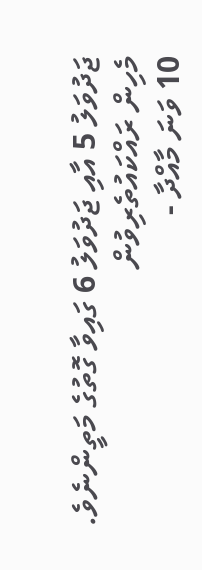ޖަދުވަލު 5 އާއި ޖަދުވަލު 6 ގައިވާ ގޮތުގެ މަތީންނެވެ.
މެހިން ރައްކައުތެރިވުން
10 ވަނަ މާއްދާ -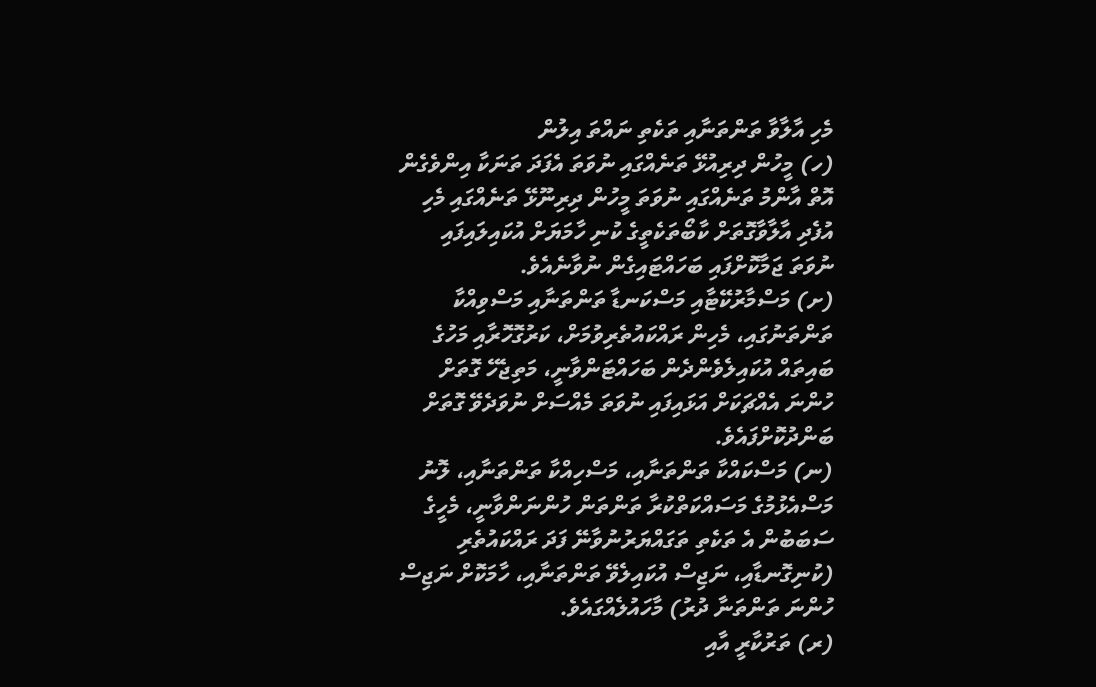މެހި އާލާވާ ތަންތަނާއި ތަކެތި ނައްތަ އިލުން
(ހ) މީހުން ދިރިއުޅޭ ތަނެއްގައި ނުވަތަ އެފަދަ ތަނަކާ އިންވެގެން އޮތް އާންމު ތަނެއްގައި ނުވަތަ މީހުން ދިރިނޫޅޭ ތަނެއްގައި މެހި އުފެދި އާލާވާގޮތަށް ކާބޯތަކެތީގެ ކުނި ހާމަޔަށް އުކައިލައިފައި ނުވަތަ ޖަމާކޮށްފައި ބަހައްޓައިގެން ނުވާނެއެވެ.
(ށ) މަސްމާރުކޭޓާއި މަސްކަނޑާ ތަންތަނާއި މަސްވިއްކާ ތަންތަނުގައި، މެހިން ރައްކައުތެރިވުމަށް، ކަރުގޮހޮރާއި މަހުގެ ބައިތައް އުކައިލެވެންދެން ބަހައްޓަންވާނީ، މަތިޖެހޭ ގޮތަށް ހުންނަ އެއްޗަކަށް އަޅައިފައި ނުވަތަ މެއްސަށް ނުވަދެވޭ ގޮތަށް ބަންދުކޮށްފައެވެ.
(ނ) މަސްކައްކާ ތަންތަނާއި، މަސްހިއްކާ ތަންތަނާއި، ލޮނު މަސްއެޅުމުގެ މަސައްކަތްކުރާ ތަންތަން ހުންނަންވާނީ، މެހީގެ ސަބަބުން އެ ތަކެތި ތަގައްޔަރުނުވާނޭ ފަދަ ރައްކައުތެރި (ކުނިގޮނޑާއި، ނަޖިސް އުކައިލެވޭ ތަންތަނާއި، ހާމަކޮށް ނަޖިސް ހުންނަ ތަންތަނާ ދުރު) މާހައުލެއްގައެވެ.
(ރ) ތަރުކާރީ އާއި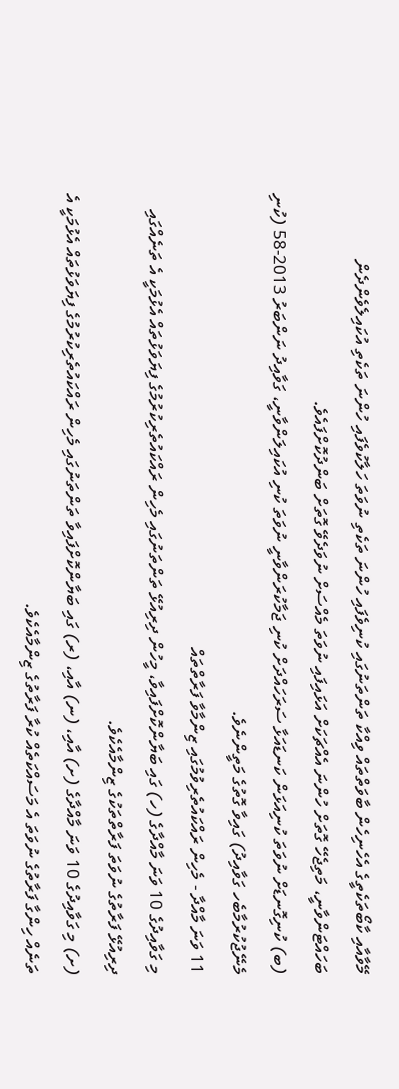މޭވާއާއި ކާބޯތަކެތީގެ އެހެނިހެން ބާވަތްތައް ވިއްކާ ތަންތަނުގައި ކުނިވެފައި ހުންނަ ތަކެތި ނުވަތަ ހަލާކުވެފައި ހުންނަ ތަކެތި އުކައިލެވެންދެން ބަހައްޓަންވާނީ، މަތިޖެހޭ ގޮތަށް ހުންނަ އެއްޗަކަށް އަޅައިފައި ނުވަތަ މެއްސަށް ނުވަދެވޭ ގޮތަށް ބަންދުކޮށްފައެވެ.
(ބ) ކުނިގޮނޑަށް ނުވަތަ ކުނިއަޅަން ކަނޑައަޅާ ސަރަހައްދަށް ކުނި ޖަމާކުރަންވާނީ ނުވަތަ ކުނި އުކައިލަންވާނީ، ގަވާއިދު ނަންބަރު 2013-58 (ކުނި މެނޭޖުކުރުމާބެހ ގަވާއިދު) ގައިވާ ގޮތުގެ މަތީންނެވެ.
11 ވަނަ މާއްދާ - މެހިން ރައްކައުތެރިވުމުގައި ޒިންމާވާ ފަރާތްތައް
މި ގަވާއިދުގެ 10 ވަނަ މާއްދާގެ (ހ) ގައި ބަޔާންކޮށްފައިވާ، މީހުން ދިރިއުޅޭ ތަންތަނުގައި މެހިން ރައްކައުތެރިކުރުމުގެ ފިޔަވަޅުތައް އެޅުމަކީ އެ ތަނެއްގައި ދިރިއުޅޭ ފަރާތުގެ ނުވަތަ ފަރާތްތަކުގެ ޒިންމާއެކެވެ.
(ށ) މި ގަވާއިދުގެ 10 ވަނަ މާއްދާގެ (ށ) އާއި، (ނ) އާއި، (ރ) ގައި ބަޔާންކޮށްފައިވާ ތަންތަނުގައި މެހިން ރައްކައުތެރިކުރުމުގެ ފިޔަވަޅުތައް އެޅުމަކީ އެ ތަނެއް ހިންގާ ފަރާތުގެ ނުވަތަ އެ މަސައްކަތެއް ކުރާ ފަރާތުގެ ޒިންމާއެކެވެ.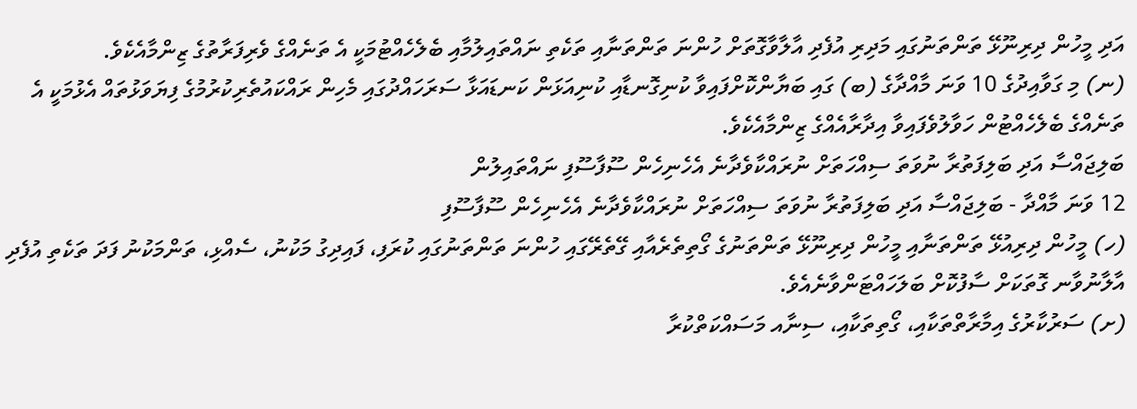އަދި މީހުން ދިރިނޫޅޭ ތަންތަނުގައި މަދިރި އުފެދި އާލާވާގޮތަށް ހުންނަ ތަންތަނާއި ތަކެތި ނައްތައިލުމާއި ބެލެހެއްޓުމަކީ އެ ތަނެއްގެ ވެރިފަރާތުގެ ޒިންމާއެކެވެ.
(ނ) މި ގަވާއިދުގެ 10 ވަނަ މާއްދާގެ (ބ) ގައި ބަޔާންކޮށްފައިވާ ކުނިގޮނޑާއި ކުނިއަޅަން ކަނޑައަޅާ ސަރަހައްދުގައި މެހިން ރައްކައުތެރިކުރުމުގެ ފިޔަވަޅުތައް އެޅުމަކީ އެ ތަނެއްގެ ބެލެހެއްޓުން ހަވާލުވެފައިވާ އިދާރާއެއްގެ ޒިންމާއެކެވެ.
ބަލިޖައްސާ އަދި ބަލިފަތުރާ ނުވަތަ ސިއްހަތަށް ނުރައްކާވެދާނެ އެހެނިހެން ސޫފާސޫފި ނައްތައިލުން
12 ވަނަ މާއްދާ - ބަލިޖައްސާ އަދި ބަލިފަތުރާ ނުވަތަ ސިއްހަތަށް ނުރައްކާވެދާނެ އެހެނިހެން ސޫފާސޫފި
(ހ) މީހުން ދިރިއުޅޭ ތަންތަނާއި މީހުން ދިރިނޫޅޭ ތަންތަނުގެ ގޯތިތެރެއާއި ގޭތެރޭގައި ހުންނަ ތަންތަނުގައި ކުރަފި، ފައިދިގު މަކުނު، ސެއްޅި، ތަންމަކުނު ފަދަ ތަކެތި އުފެދި އާލާނުވާނ ގޮތަކަށް ސާފުކޮށް ބަލަހައްޓަންވާނެއެވެ.
(ށ) ސަރުކާރުގެ އިމާރާތްތަކާއި، ގޯތިތަކާއި، ސިނާއ މަސައްކަތްކުރާ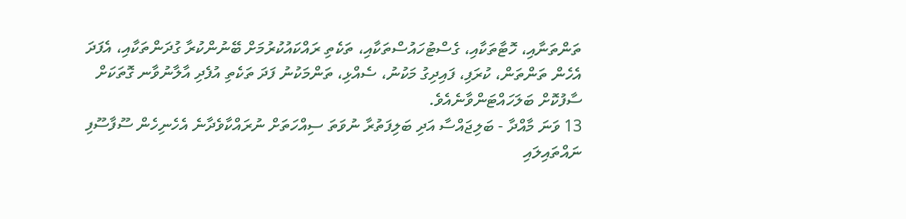ތަންތަނާއި، ހޮޓާތަކާއި، ގެސްޓުހައުސްތަކާއި، ތަކެތި ރައްކައުކުރުމަށް ބޭނުންކުރާ ގުދަންތަކާއި، އެފަދަ އެހެން ތަންތަން، ކުރަފި، ފައިދިގު މަކުނު، ސެއްޅި، ތަންމަކުނު ފަދަ ތަކެތި އުފެދި އާލާނުވާނ ގޮތަކަށް ސާފުކޮށް ބަލަހައްޓަންވާނެއެވެ.
13 ވަނަ މާއްދާ - ބަލިޖައްސާ އަދި ބަލިފަތުރާ ނުވަތަ ސިއްހަތަށް ނުރައްކާވެދާނެ އެހެނިހެން ސޫފާސޫފި ނައްތައިލައި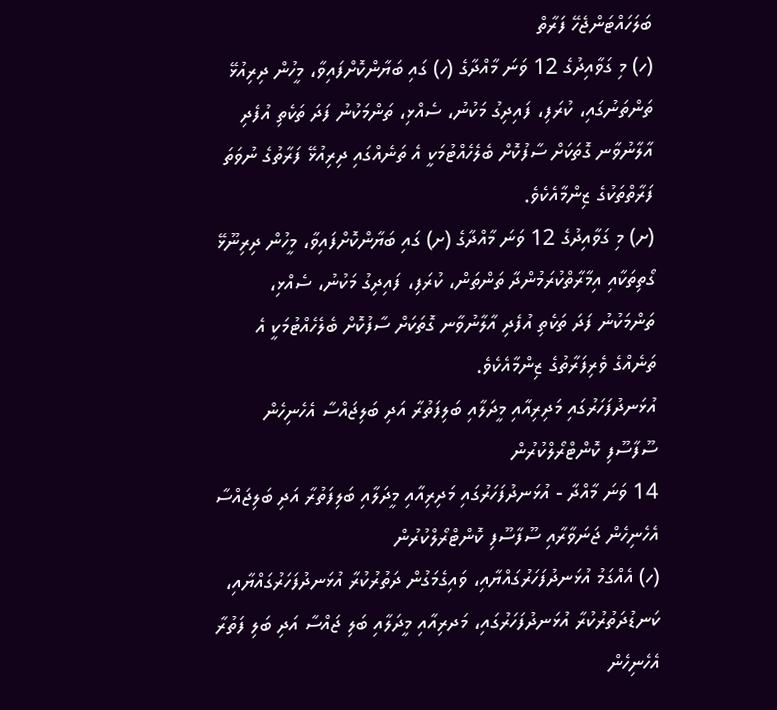ބަލަހައްޓަންޖެހޭ ފަރާތް
(ހ) މި ގަވާއިދުގެ 12 ވަނަ މާއްދާގެ (ހ) ގައި ބަޔާންކޮށްފައިވާ، މީހުން ދިރިއުޅޭ ތަންތަނުގައި، ކުރަފި، ފައިދިގު މަކުނު، ސެއްޅި، ތަންމަކުނު ފަދަ ތަކެތި އުފެދި އާލާނުވާނ ގޮތަކަށް ސާފުކޮށް ބެލެހެއްޓުމަކީ އެ ތަނެއްގައި ދިރިއުޅޭ ފަރާތުގެ ނުވަތަ ފަރާތްތަކުގެ ޒިންމާއެކެވެ.
(ށ) މި ގަވާއިދުގެ 12 ވަނަ މާއްދާގެ (ށ) ގައި ބަޔާންކޮށްފައިވާ، މީހުން ދިރިނޫޅޭ ގޯތިތަކާއި އިމާރާތްކުރަމުންދާ ތަންތަން، ކުރަފި، ފައިދިގު މަކުނު، ސެއްޅި، ތަންމަކުނު ފަދަ ތަކެތި އުފެދި އާލާނުވާނ ގޮތަކަށް ސާފުކޮށް ބެލެހެއްޓުމަކީ އެ ތަނެއްގެ ވެރިފަރާތުގެ ޒިންމާއެކެވެ.
އުޅަނދުފަހަރުގައި މަދިރިއާއި މީދަލާއި ބަލިފަތުރާ އަދި ބަލިޖައްސާ އެހެނިހެން ސޫފާސޫފި ކޮންޓްރޯލްކުރުން
14 ވަނަ މާއްދާ - އުޅަނދުފަހަރުގައި މަދިރިއާއި މީދަލާއި ބަލިފަތުރާ އަދި ބަލިޖައްސާ އެހެނިހެން ޖަނަވާރާއި ސޫފާސޫފި ކޮންޓްރޯލްކުރުން
(ހ) އެއްގަމު އުޅަނދުފަހަރުގައްޔާއި، ވައިގެމަގުން ދަތުރުކުރާ އުޅަނދުފަހަރުގައްޔާއި، ކަނޑުދަތުރުކުރާ އުޅަނދުފަހަރުގައި، މަދރިއާއި މީދަލާއި ބަލި ޖައްސާ އަދި ބަލި ފަތުރާ އެހެނިހެން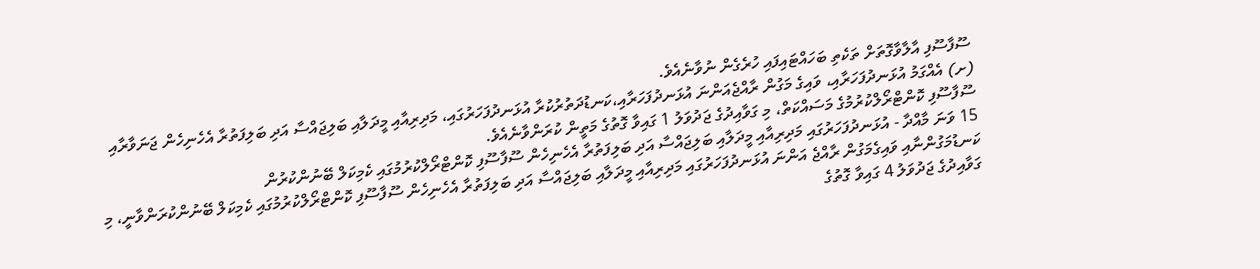ސޫފާސޫފި އާލާވާގޮތަށް ތަކެތި ބަހައްޓައިފައި ހުރެގެން ނުވާނެއެވެ.
(ށ) އެއްގަމު އުޅަނދުފަހަރާއި، ވައިގެ މަގުން ރާއްޖެއަންނަ އުޅަނދުފަހަރާއި،ކަނޑުދަތުރުކުރާ އުޅަނދުފަހަރުގައި، މަދިރިއާއި މީދަލާއި ބަލިޖައްސާ އަދި ބަލިފަތުރާ އެހެނިހެން ޖަނަވާރާއި ސޫފާސޫފި ކޮންޓްރޯލްކުރުމުގެ މަސައްކަތް، މި ގަވާއިދުގެ ޖަދުވަލު 1 ގައިވާ ގޮތުގެ މަތީން ކުރަންވާނެއެވެ.
15 ވަނަ މާއްދާ - އުޅަނދުފަހަރުގައި މަދިރިއާއި މީދަލާއި ބަލިޖައްސާ އަދި ބަލިފަތުރާ އެހެނިހެން ސޫފާސޫފި ކޮންޓްރޯލްކުރުމުގައި ކެމިކަލް ބޭނުންކުރުން
ކަނޑުމަގުންނާއި ވައިގެމަގުން ރާއްޖެ އަންނަ އުޅަނދުފަހަރުގައި މަދިރިއާއި މީދަލާއި ބަލިޖައްސާ އަދި ބަލިފަތުރާ އެހެނިހެން ސޫފާސޫފި ކޮންޓްރޯލްކުރުމުގައި ކެމިކަލް ބޭނުންކުރަންވާނީ، މި ގަވާއިދުގެ ޖަދުވަލު 4 ގައިވާ ގޮތުގެ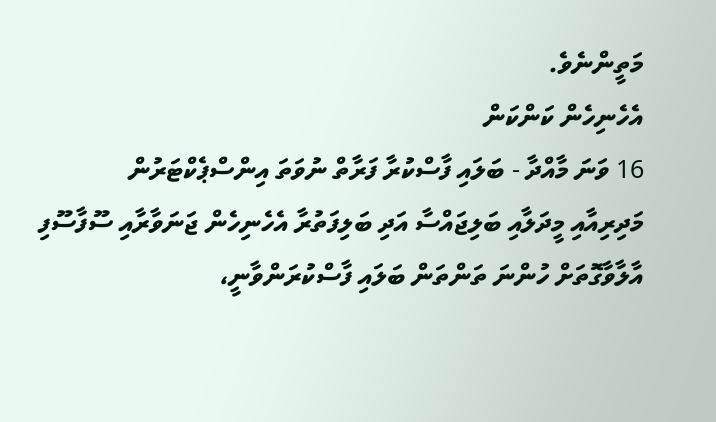މަތީންނެވެ.
އެހެނިހެން ކަންކަން
16 ވަނަ މާއްދާ - ބަލައި ފާސްކުރާ ފަރާތް ނުވަތަ އިންސްޕެކްޓަރުން
މަދިރިއާއި މީދަލާއި ބަލިޖައްސާ އަދި ބަލިފަތުރާ އެހެނިހެން ޖަނަވާރާއި ސޫފާސޫފި އާލާވާގޮތަށް ހުންނަ ތަންތަން ބަލައި ފާސްކުރަންވާނީ،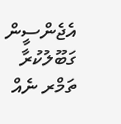އެޖެންސީން ގަބޫލުކުރާ ތަމްރ ނެއް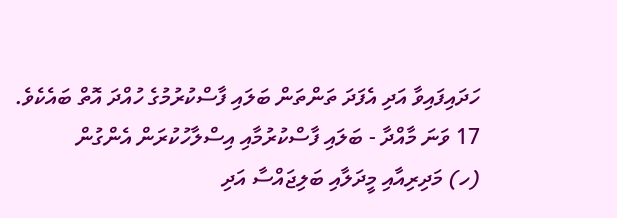ހަދައިފައިވާ އަދި އެފަދަ ތަންތަން ބަލައި ފާސްކުރުމުގެ ހުއްދަ އޮތް ބައެކެވެ.
17 ވަނަ މާއްދާ - ބަލައި ފާސްކުރުމާއި އިސްލާހުކުރަން އެންގުން
(ހ) މަދިރިއާއި މީދަލާއި ބަލިޖައްސާ އަދި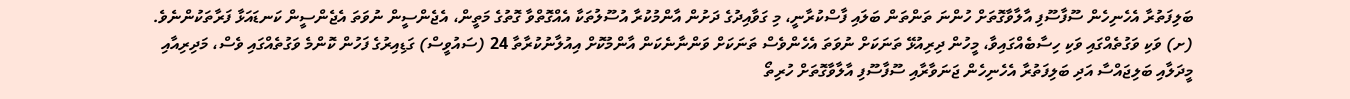ބަލިފަތުރާ އެހެނިހެން ސޫފާސޫފި އާލާވާގޮތަށް ހުންނަ ތަންތަން ބަލައި ފާސްކުރާނީ، މި ގަވާއިދުގެ ދަށުން އާންމުކުރާ އުސޫލުތަކާ އެއްގޮތްވާ ގޮތުގެ މަތީން، އެޖެންސީން ނުވަތަ އެޖެންސީން ކަނޑައަޅާ ފަރާތަކުންނެވެ.
(ށ) ވަކި ވަގުތެއްގައި ވަކި ހިސާބެއްގައިވާ، މީހުން ދިރިއުޅޭ ތަނަކަށް ނުވަތަ އެހެންވެސް ތަނަކަށް ވަންނާނެކަން އާންމުކޮށް އިއުލާނުކުރާތާ 24 (ސައުވީސް) ގަޑިއިރުގެ ފަހުން ކޮންމެ ވަގުތެއްގައި ވެސް، މަދިރިއާއި މީދަލާއި ބަލިޖައްސާ އަދި ބަލިފަތުރާ އެހެނިހެން ޖަނަވާރާއި ސޫފާސޫފި އާލާވާގޮތަށް ހުރިތޯ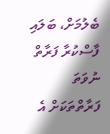ބެލުމަށް، ބަލައި ފާސްކުރާ ފަރާތް ނުވަތަ ފަރާތްތަކަށް އެ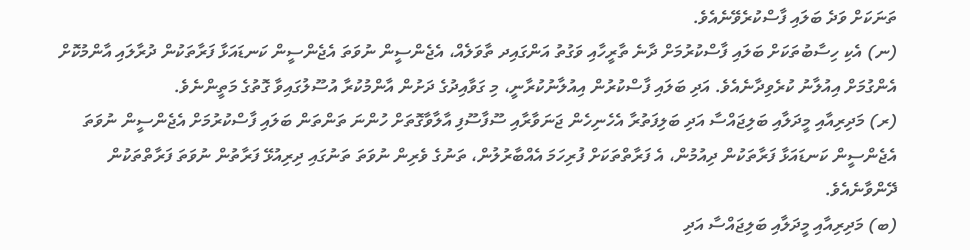ތަނަކަށް ވަދެ ބަލައި ފާސްކުރެވޭނެއެވެ.
(ނ) އެކި ހިސާބުތަކަށް ބަލައި ފާސްކުރުމަށް ދާނެ ތާރީހާއި ވަގުތު އަންގައިދ ތާވަލެއް، އެޖެންސީން ނުވަތަ އެޖެންސީން ކަނޑައަޅާ ފަރާތަކުން ދުރާލައި އާންމުކޮށް އެންގުމަށް އިއުލާނު ކުރެވިދާނެއެވެ. އަދި ބަލައި ފާސްކުރުން އިއުލާނުކުރާނީ، މި ގަވާއިދުގެ ދަށުން އާންމުކުރާ އުސޫލުގައިވާ ގޮތުގެ މަތީންނެވެ.
(ރ) މަދިރިއާއި މީދަލާއި ބަލިޖައްސާ އަދި ބަލިފަތުރާ އެހެނިހެން ޖަނަވާރާއި ސޫފާސޫފި އާލާވާގޮތަށް ހުންނަ ތަންތަން ބަލައި ފާސްކުރުމަށް އެޖެންސީން ނުވަތަ އެޖެންސީން ކަނޑައަޅާ ފަރާތަކުން ދިއުމުން، އެ ފަރާތްތަކަށް ފުރިހަމަ އެއްބާރުލުން، ތަނުގެ ވެރިން ނުވަތަ ތަނުގައި ދިރިއުޅޭ ފަރާތުން ނުވަތަ ފަރާތްތަކުން ދޭންވާނެއެވެ.
(ބ) މަދިރިއާއި މީދަލާއި ބަލިޖައްސާ އަދި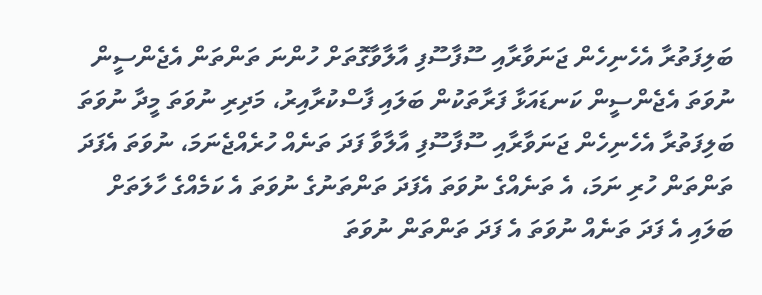ބަލިފަތުރާ އެހެނިހެން ޖަނަވާރާއި ސޫފާސޫފި އާލާވާގޮތަށް ހުންނަ ތަންތަން އެޖެންސީން ނުވަތަ އެޖެންސީން ކަނޑައަޅާ ފަރާތަކުން ބަލައި ފާސްކުރާއިރު، މަދިރި ނުވަތަ މީދާ ނުވަތަ ބަލިފަތުރާ އެހެނިހެން ޖަނަވާރާއި ސޫފާސޫފި އާލާވާ ފަދަ ތަނެއް ހުރެއްޖެނަމަ، ނުވަތަ އެފަދަ ތަންތަން ހުރި ނަމަ، އެ ތަނެއްގެ ނުވަތަ އެފަދަ ތަންތަނުގެ ނުވަތަ އެ ކަމެއްގެ ހާލަތަށް ބަލައި އެ ފަދަ ތަނެއް ނުވަތަ އެ ފަދަ ތަންތަން ނުވަތަ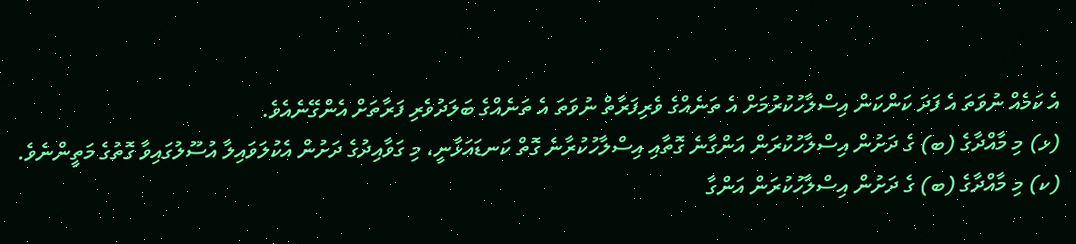އެ ކަމެއް ނުވަތަ އެ ފަދަ ކަންކަން އިސްލާހުކުރުމަށް އެ ތަނެއްގެ ވެރިފަރާތް ނުވަތަ އެ ތަނެއްގެ ބަލަދުވެރި ފަރާތަށް އެންގޭނެއެވެ.
(ޅ) މި މާއްދާގެ (ބ) ގެ ދަށުން އިސްލާހުކުރަން އަންގާނެ ގޮތާއި އިސްލާހުކުރާނެ ގޮތް ކަނޑައަޅާނީ، މި ގަވާއިދުގެ ދަށުން އެކުލަވައިލާ އުސޫލުގައިވާ ގޮތުގެ މަތީންނެވެ.
(ކ) މި މާއްދާގެ (ބ) ގެ ދަށުން އިސްލާހުކުރަން އަންގާ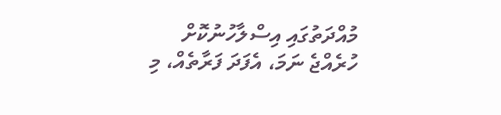މުއްދަތުގައި އިސްލާހުނުކޮށް ހުރެއްޖެ ނަމަ، އެފަދަ ފަރާތެއް، މި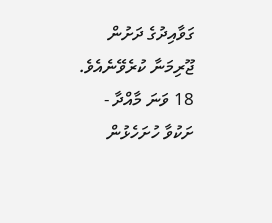ގަވާއިދުގެ ދަށުން ޖޫރިމަނާ ކުރެވޭނެއެވެ.
18 ވަނަ މާއްދާ - ށަކުވާ ހުށަހެޅުން